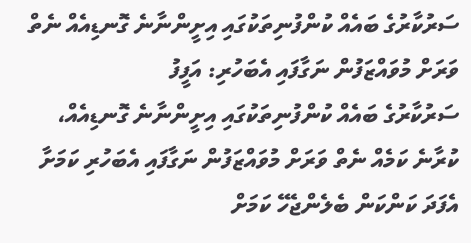ސަރުކާރުގެ ބައެއް ކުންފުނިތަކުގައި އިށީންނާނެ ގޮނޑިއެއް ނެތް ވަރަށް މުވައްޒަފުން ނަގާފައި އެބަހުރި: އަފީފު
ސަރުކާރުގެ ބައެއް ކުންފުނިތަކުގައި އިށީންނާނެ ގޮނޑިއެއް، ކުރާނެ ކަމެއް ނެތް ވަރަށް މުވައްޒަފުން ނަގާފައި އެބަހުރި ކަމަށާ އެފަދަ ކަންކަން ބެލެންޖެހޭ ކަމަށް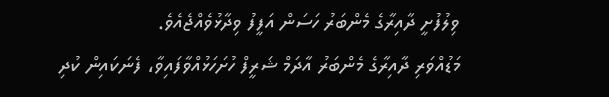ވިލުފުށީ ދާއިރާގެ މެންބަރު ހަސަން އަފީފު ވިދާޅުވެއްޖެއެވެ.
މަޑުއްވަރި ދާއިރާގެ މެންބަރު އާދަމް ޝަރީފް ހުށަހަޅުއްވާފައިވާ، ފެނަކައިން ކުދި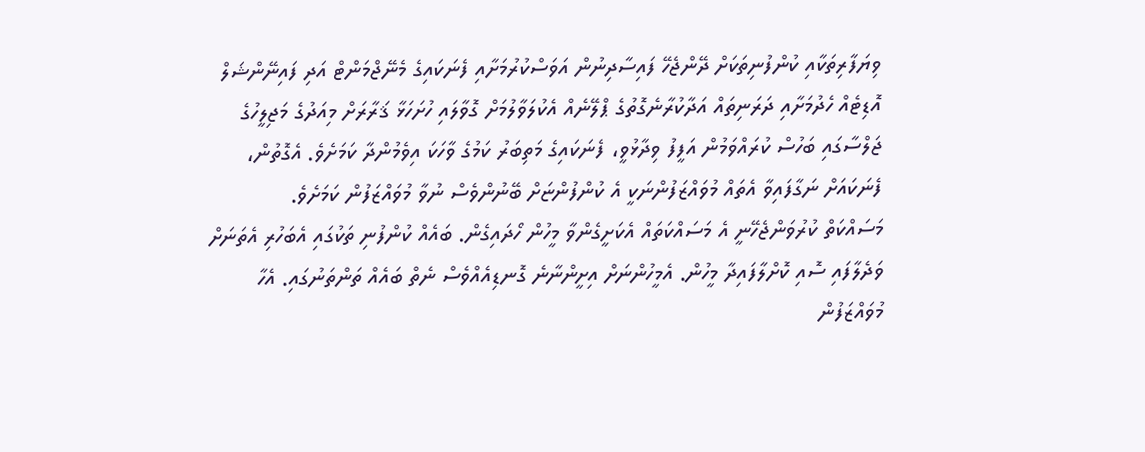ވިޔަފާރިތަކާއި ކުންފުނިތަކަށް ދޭންޖެހޭ ފައިސާދިނުން އަވަސްކުރުމަށާއި ފެނަކައިގެ މެނޭޖްމަންޓް އަދި ފައިނޭންޝަލް އޮޑިޓެއް ހެދުމަށާއި ދަރަނިތައް އަދާކުރާނެގޮތުގެ ޕްލޭނެއް އެކުލަވާލުމަށް ގޮވާލައި ހުށަހަޅާ ޤަރާރަށް މިއަދުގެ މަޖިލީހުގެ ޖަލްސާގައި ބަހުސް ކުރައްވަމުން އަފީފު ވިދާޅުވީ، ފެނަކައިގެ މަތިބަރު ކަމުގެ ވާހަކަ އިވެމުންދާ ކަމަށެވެ. އެގޮތުން، ފެނަކައަށް ނަގާފައިވާ އެތައް މުވައްޒަފުންނަކީ އެ ކުންފުންޏަށް ބޭނުންވެސް ނުވާ މުވައްޒަފުން ކަމަށެވެ.
މަސައްކަތް ކުރުވަންޖެހޭނީ އެ މަސައްކަތައް އެކަށީގެންވާ މީހުން ހޯދައިގެން. ބައެއް ކުންފުނި ތަކުގައި އެބަހުރި އެތަނަށް ވަދެލާފައި ސޮއި ކޮށްލާފައިދާ މީހުން. އެމީހުންނަށް އިށީންނާނެ ގޮނޑިއެއްވެސް ނެތް ބައެއް ތަންތަނުގައި. އެހާ މުވައްޒަފުން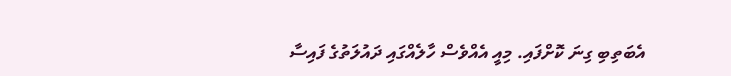އެބަތިބި ގިނަ ކޮށްފައި. މިއީ އެއްވެސް ހާލެއްގައި ދައުލަތުގެ ފައިސާ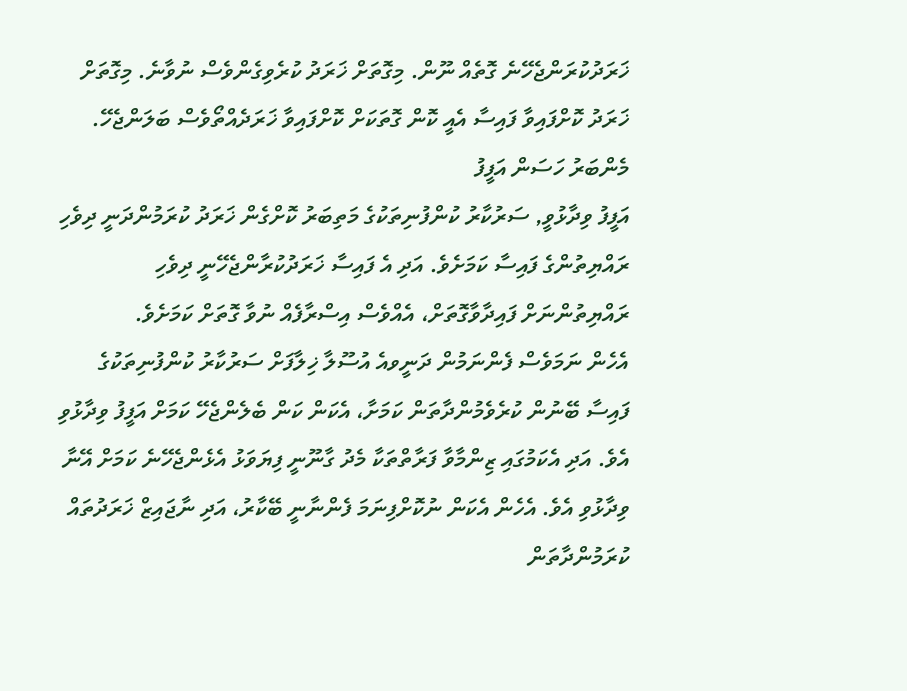ޚަރަދުކުރަންޖެހޭނެ ގޮތެއް ނޫން. މިގޮތަށް ޚަރަދު ކުރެވިގެންވެސް ނުވާނެ. މިގޮތަށް ޚަރަދު ކޮށްފައިވާ ފައިސާ އެއީ ކޮން ގޮތަކަށް ކޮށްފައިވާ ޚަރަދެއްތޯވެސް ބަލަންޖެހޭ.
މެންބަރު ހަސަން އަފީފު
އަފީފު ވިދާޅުވީ, ސަރުކާރު ކުންފުނިތަކުގެ މަތިބަރު ކޮށްގެން ޚަރަދު ކުރަމުންދަނީ ދިވެހި ރައްޔިތުންގެ ފައިސާ ކަމަށެވެ. އަދި އެ ފައިސާ ޚަރަދުކުރާންޖެހޭނީ ދިވެހި ރައްޔިތުންނަށް ފައިދާވާގޮތަށް، އެއްވެސް އިސްރާފެއް ނުވާ ގޮތަށް ކަމަށެވެ.
އެހެން ނަމަވެސް ފެންނަމުން ދަނީވއެ އުސޫލާ ޚިލާފަށް ސަރުކާރު ކުންފުނިތަކުގެ ފައިސާ ބޭނުން ކުރެވެމުންދާތަން ކަމަށާ، އެކަން ކަން ބެލެންޖެހޭ ކަމަށް އަފީފު ވިދާޅުވި އެވެ. އަދި އެކަމުގައި ޒިންމާވާ ފަރާތްތަކާ މެދު ގާނޫނީ ފިޔަވަޅު އެޅެންޖެހޭނެ ކަމަށް އޭނާ ވިދާޅުވި އެވެ. އެހެން އެކަން ނުކޮށްފިނަމަ ފެންނާނީ ބޭކާރު، އަދި ނާޖައިޒް ޚަރަދުތައް ކުރަމުންދާތަން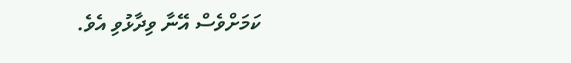ކަމަށްވެސް އޭނާ ވިދާޅުވި އެވެ.